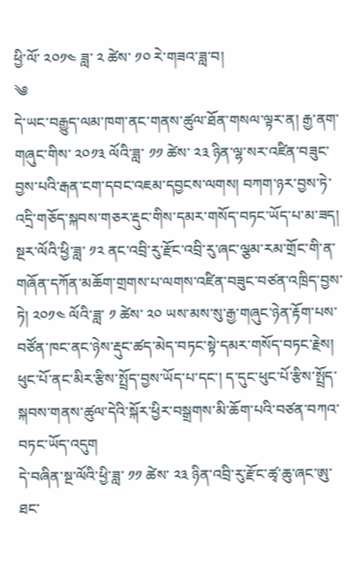ཕྱི་ལོ་ ༢༠༡༤ ཟླ་ ༢ ཚེས་ ༡༠ རེ་གཟའ་ཟླ་བ།
༄
དེ་ཡང་བརྒྱུད་ལམ་ཁག་ནང་གནས་ཚུལ་ཐོན་གསལ་ལྟར་ན། རྒྱ་ནག་གཞུང་གིས་ ༢༠༡༣ ལོའི་ཟླ་ ༡༡ ཚེས་ ༢༣ ཉིན་ལྷ་སར་འཛིན་བཟུང་བྱས་པའི་རྒན་ངག་དབང་འཇམ་དབྱངས་ལགས། བཀག་ཉར་བྱས་ཏེ་འདྲི་གཅོད་སྐབས་གཅར་རྡུང་གིས་དམར་གསོད་བཏང་ཡོད་པ་མ་ཟད། སྔར་ལོའི་ཕྱི་ཟླ་ ༡༢ ནང་འབྲི་རུ་རྫོང་འབྲི་རུ་ཞང་ལྕམ་རམ་གྲོང་གི་ན་གཞོན་དཀོན་མཆོག་གྲགས་པ་ལགས་འཛིན་བཟུང་བཙན་འཁྲིད་བྱས་ཏེ། ༢༠༡༤ ལོའི་ཟླ་ ༡ ཚེས་ ༢༠ ཡས་མས་སུ་རྒྱ་གཞུང་ཉེན་རྟོག་པས་བཙོན་ཁང་ནང་ཉེས་རྡུང་ཚད་མེད་བཏང་སྟེ་དམར་གསོད་བཏང་རྗེས། ཕུང་པོ་ནང་མིར་རྩིས་སྤྲོད་བྱས་ཡོད་པ་དང་། ད་དུང་ཕུང་པོ་རྩིས་སྤྲོད་སྐབས་གནས་ཚུལ་དེའི་སྐོར་ཕྱིར་བསྒྲགས་མི་ཆོག་པའི་བཙན་བཀའ་བཏང་ཡོད་འདུག
དེ་བཞིན་སྔ་ལོའི་ཕྱི་ཟླ་ ༡༡ ཚེས་ ༢༣ ཉིན་འབྲི་རུ་རྫོང་ཚྭ་ཆུ་ཞང་ཨུ་ཐང་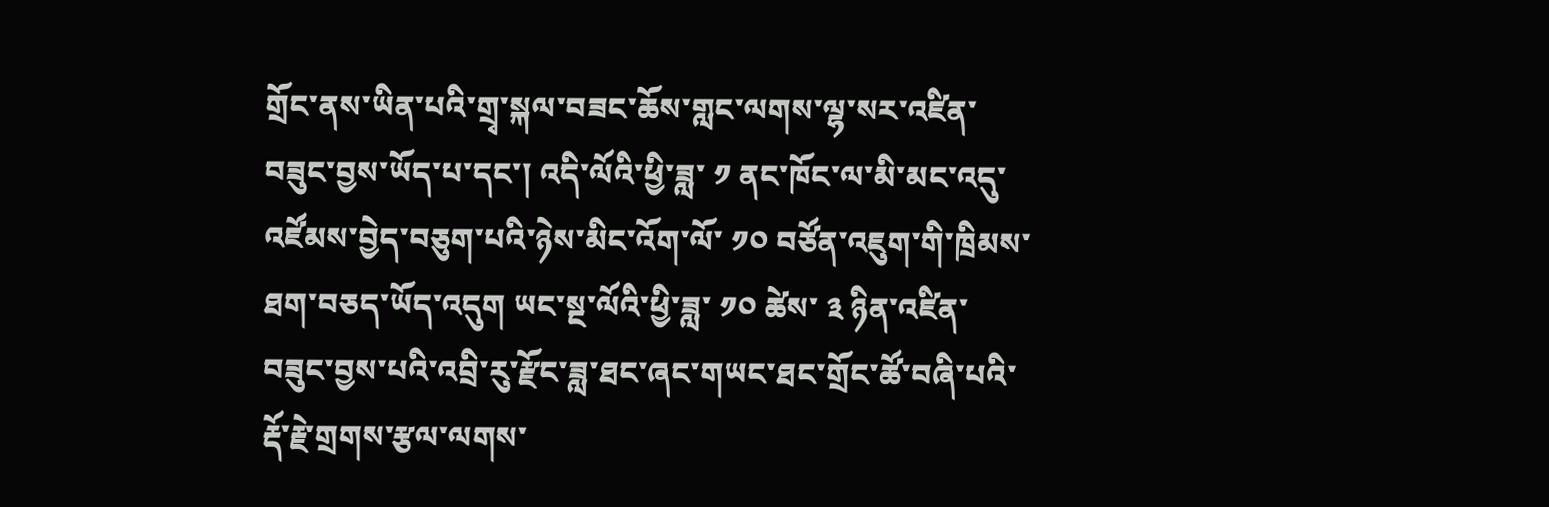གྲོང་ནས་ཡིན་པའི་གྲྭ་སྐལ་བཟང་ཆོས་གླང་ལགས་ལྷ་སར་འཛིན་བཟུང་བྱས་ཡོད་པ་དང་། འདི་ལོའི་ཕྱི་ཟླ་ ༡ ནང་ཁོང་ལ་མི་མང་འདུ་འཛོམས་བྱེད་བཅུག་པའི་ཉེས་མིང་འོག་ལོ་ ༡༠ བཙོན་འཇུག་གི་ཁྲིམས་ཐག་བཅད་ཡོད་འདུག ཡང་སྔ་ལོའི་ཕྱི་ཟླ་ ༡༠ ཚེས་ ༣ ཉིན་འཛིན་བཟུང་བྱས་པའི་འབྲི་རུ་རྫོང་ཟླ་ཐང་ཞང་གཡང་ཐང་གྲོང་ཚོ་བཞི་པའི་རྡོ་རྗེ་གྲགས་རྩལ་ལགས་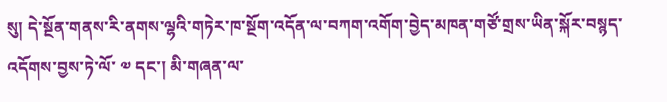སུ། དེ་སྔོན་གནས་རི་ནགས་ལྷའི་གཏེར་ཁ་སྔོག་འདོན་ལ་བཀག་འགོག་བྱེད་མཁན་གཙོ་གྲས་ཡིན་སྐོར་བསྙད་འདོགས་བྱས་ཏེ་ལོ་ ༧ དང་། མི་གཞན་ལ་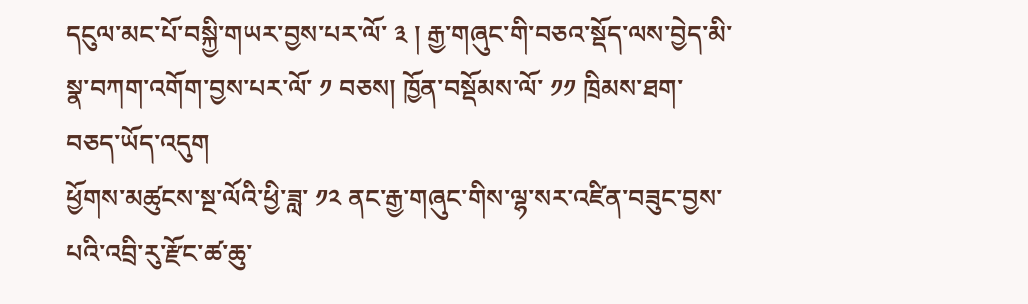དངུལ་མང་པོ་བསྐྱི་གཡར་བྱས་པར་ལོ་ ༣ ། རྒྱ་གཞུང་གི་བཅའ་སྡོད་ལས་བྱེད་མི་སྣ་བཀག་འགོག་བྱས་པར་ལོ་ ༡ བཅས། ཁྱོན་བསྡོམས་ལོ་ ༡༡ ཁྲིམས་ཐག་བཅད་ཡོད་འདུག
ཕྱོགས་མཚུངས་སྔ་ལོའི་ཕྱི་ཟླ་ ༡༢ ནང་རྒྱ་གཞུང་གིས་ལྷ་སར་འཛིན་བཟུང་བྱས་པའི་འབྲི་རུ་རྫོང་ཚ་ཆུ་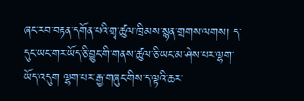ཞང་རབ་བརྟན་དགོན་པའི་གྲྭ་ཚུལ་ཁྲིམས་སྙན་གྲགས་ལགས། ད་དུང་ཡང་གར་ཡོད་ཅི་བྱུང་གི་གནས་ཚུལ་ཅི་ཡང་མ་ཤེས་པར་ལྷག་ཡོད་འདུག ལྷག་པར་རྒྱ་གཞུང་གིས་ད་ལྟའི་ཆར་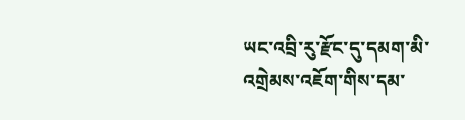ཡང་འབྲི་རུ་རྫོང་དུ་དམག་མི་འགྲེམས་འཇོག་གིས་དམ་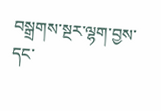བསྒྲགས་སྔར་ལྷག་བྱས་དང་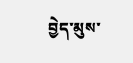བྱེད་མུས་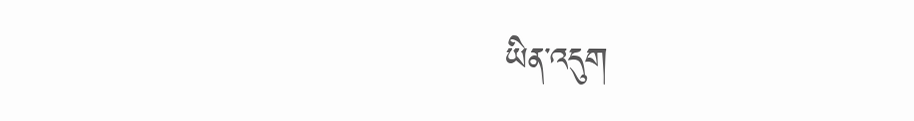ཡིན་འདུག